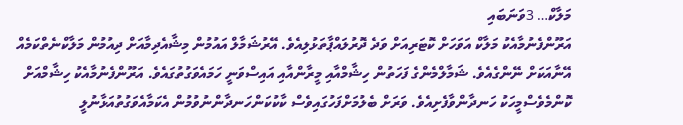މަލާކް… 3ވަނަބައި
އަރޫންފެނުމާއެކު މަލާކް އަވަހަށް ކޮޓަރިއަށް ވަދެ ދޮރުލައްޕާތަޅުލިއެވެ. އޭރުޝަމާލް އައުމުން މިޝާއެދިމާއަށް ދިއުމުން މަލާކްނެތްކަމެއް އޭނާއަކަށް ނޭންގެއެވެ. ޝަމާލްމެންގެ ފަހަތުން ހިޝާމްއާއި މީރާންއާއި އައިސްވަނީ ހަމައެވަގުތުގައެވެ. އަރޫންފެނުމާއެކު ހިޝާމްއަށް ކޮންމެވެސްމީހަކު ހަނދާންވާފެށިއެވެ. ވަރަށް ބެލުމަށްފަހުގައިވެސް ކާކުކަންހަނދާންނުވުމުން އެކަމާއެވަގުތުއަޅާނުލީ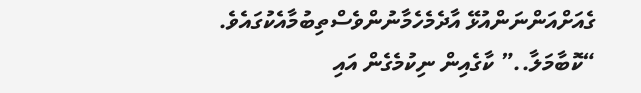ގެއަށްއަންނަންއުޅޭ އާދެމެހެމާނުންވެސްތިބުމާއެކުގައެވެ.
“ކޮބާމަލާ..” ކާގެއިން ނިކުމެގެން އައި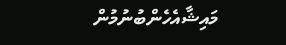މައިޝާއެހެންބުނުމުން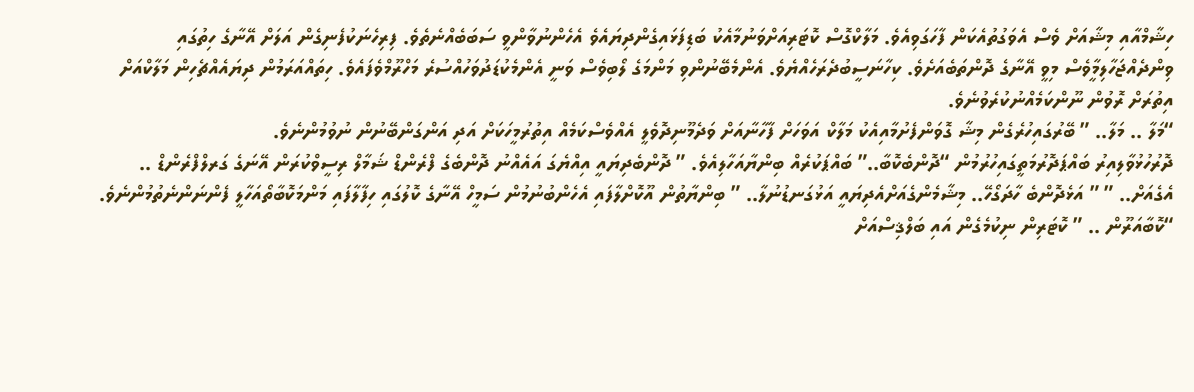ހިޝާމްއާއި މިޝާއަށް ވެސް އެވަގުތުއެކަން ފާހަގަވިއެވެ. މަލާކްގޮސް ކޮޓަރިއަށްވަނުމާއެކު ބަޑިފަޅައިގެންދިޔައެވެ އެހެންނުވާންވީ ސަބަބެއްނެތެވެ. ފިރިހެނަކުފެނިގެން އަލަށް އޭނާގެ ހިތުގައި ވިންދެއްޖަހާލިމީާވެސް މިވީ އޭނާގެ ދޮންތަބެއަށެވެ. ކިހާނަސީބުދެރަހެއްޔެވެ. އެންމެބޭނުންވި މަންމަގެ ލޯބިވެސް ވަނީ އެންމެކުޑަދުވަހުއްސުރެ މަހްރޫމްވެފައެވެ. ހިތައްއަރަމުން ދިޔައެއްޗެހިން މަލާކްއަށް އިތުރަށް ރޮވުން ނޫންކަމެއްނުކުރެވުނެވެ.
“މަލާ .. މަލާ.. ” ބޭރުގައިހުރެގެން މިޝާ ގޮވަންފެށުމާއިއެކު މަލާކް އަވަހަށް ފާހާނާއަށް ވަދެމޫނިދޮވެލީ އެއްވެސްކަމެއް އިތުރުމީހަކަށް އަދި އަންގަންބޭނުން ނުވުމުންނެވެ.
ދޮރުހުޅުވާލިއިރު ބައްޕަދޮރުމަތީގައިހުރުމުން “ދޮންބެކޮބާ..” ބައްޕަކުރެއް ބިންޔާއަހާލިއެވެ. ” ދޮންބެދިޔައީ އިއްޔެގަ އައެއްނު ދޮންބެގެ ފްރެންޑް ޝަމާލް ރިސީވްކުރަން އޭނަގެ ގަރލްފްރެންޑް .. އެގެއަށް.. ” ” އަޅެދޮންބެ ހާދަގޯހޭ.. މިޝާމެންގެއަށްއެދިޔައީ އަޅުގަނޑުނުލާ.. ” ބިންޔާތުން އޫކޮށްލާފައި އެހެންބުނުމުން ސަމީހް އޭނާގެ ކޮލުގައި ހިފާލާފައި މަންމަކޮބާތޯއަހާލީ ފެންނަންނެތުމުންނެވެ.
“ކޮބާއަރޫން .. ” ކޮޓަރިން ނިކުމެގެން އައި ބަލްޤިސްއަށް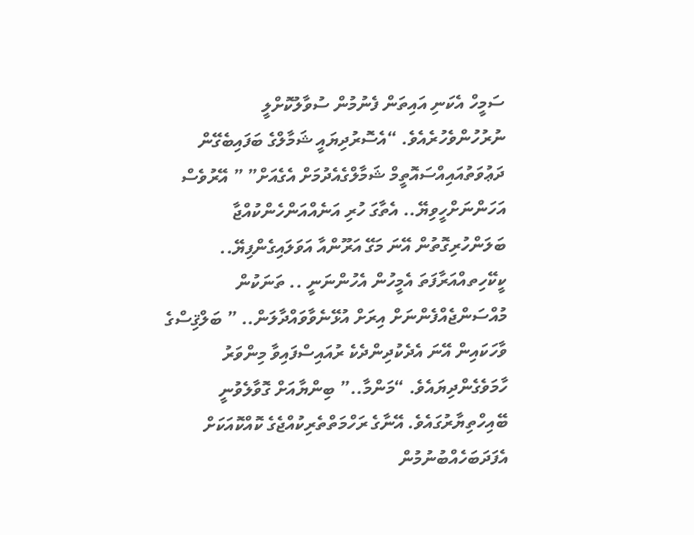ސަމީހް އެކަނި އައިތަން ފެނުމުން ސުވާލުކޮށްލީ ނުރުހުންވެހުރެއެވެ. “އެސޮރުދިޔައީ ޝަމާލްގެ ބަފައިބެގޭން ދަޢުވަތުއައިއްސައޮތީމް ޝަމާލްގެއެދުމަށް އެގެއަށް” ” އޭރުވެސް އަހަންނަށްހީވިޔޭ.. އެތާގަ ހުރި އަނެއްއަންހެންކުއްޖާ ބަލަންހުރިގޮތުން އޭނަ މަގޭ އަރޫންއާ އަވަލައިގެންފިޔޭ.. ކީކޭހިތއްއަރާފަތަ އެމީހުން އެހުންނަނީ .. ތަނަކުން މުއްސަންޖެއްފެންނަށް އިރަށް އުޅޭނެވާވައްދާލަން.. ” ބަލްޤިސްގެ ވާހަކައިން އޭނަ އެދެކުދިންދެކެ ރުއައިސްފައިވާ މިންވަރު ހާމަވެގެންދިޔައެވެ. “މަންމާ..” ބިންޔާއަށް ގޮވާލެވުނީ ބޭއިހްތިޔާރުގައެވެ. އޭނާގެ ރަހްމަތްތެރިކުއްޖެގެ ކޮއްކޮއަކަށް އެފަދަބަހެއްބުނުމުން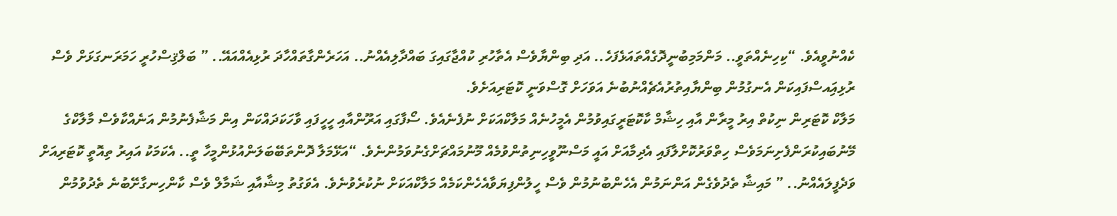ކެއްނުވީއެވެ. “ކިހިނެއްތަވީ.. މަންމަމިބުނީދޮގެއްތައަޅެފަހެ.. އަދި ބިންޔާވެސް އެތާހުރި ކުއްޖާގައިގަ ބައްދާލިއެއްނު.. އަހަރެންގާތައްހާދަ ރުޅިއެއްއައޭ.. ” ބަލްޤިސްހުރީ ހަމަރަނގަޅަށް ވެސް ރުޅިއަިއސްފައިކަން އެނގުމުން ބިންޔާއިތުރުއެޗެއްނުބުނެ އަވަހަށް ގޮސްވަނީ ކޮޓަރިއަށެވެ.
މަލާކް ކޮޓަރިން ނިކުތް އިރު މީރާން އާއި ހިޝާމް ކާކޮޓަރީގައިވުމުން އެމީހުނެއް މަލާކްއަކަށް ނުފެނެއެވެ. ސޯފާގައި އަރޫންއާއި ހީހީފައި ވާހަކަދައްކަން އިން މަޝާފެނުމުން އަނެއްކާވެސް މާލާކްގެ މޭނުބައިކުރަންފެށިނަމަވެސް ހިތްވަރުކޮށްލާފައި އެދިމާއަށް އައީ މަސްނޫވީހިނިތުންވުމެއް މޫނުމައްޗަށްގެނުވަމުންނެވެ. “އަޅޭމަލާ ދޮންތަބޭބަލަންއުޅުންމީހާ ތީ.. އެކަމަކު އައިރު ތިއޮތީ ކޮޓަރިއަށް ވަދެފީލައެއްނު.. ” މައިޝާ ތެދުވެގެން އަންނަމުން އެހެންބުނުމުން ވެސް ހީލުންފިޔަވާއެހެންކަމެއް މަލާކްއަކަށް ނުކުރެވުނެވެ. އެވަގުތު މިޝާއާއި ޝަމާލް ވެސް ކާންހިނގާށޭބުނެ ތެދުވުމުން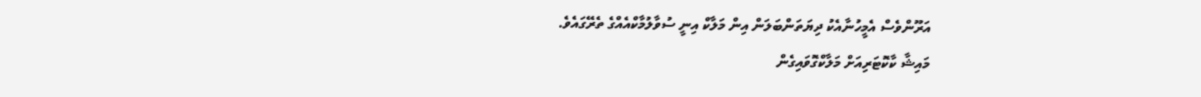އަރޫންވެސް އެމީހުނާއެކު ދިޔަތަންބަލަން އިން މަލާކް އިނީ ސުވާލުމާކްއެއްގެ ތެރޭގައެވެ.
މައިޝާ ކާކޮޓަރިއަށް މަލާކްގޮވައިގެން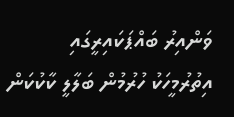ވަންއިރު ބައްޕަކައިރީގައި އިތުރުމީހަކު ހުރުމުން ބަލާލީ ކާކުކަން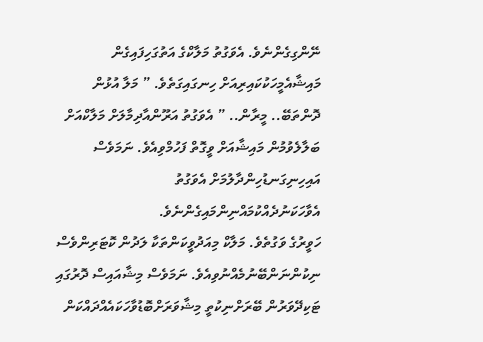ނޭންގިގެންނެވެ. އެވަގުތު މަލާކްގެ އަތުގަހިފައިގެން މައިޝާއެމީހަކުކައިރިއަށް ހިނގައިގަތެވެ. ” މަލާ އުޅުން ދޮންތަބޭ.. މީރާން.. ” އެވަގުތު އަރޫންއާދިމާލަށް މަލާކްއަށް ބަލާލެވުމުން މައިޝާއަށް ވީގޮތް ފަހުމްވިއެވެ. ނަމަވެސް އައިހިނިގަނޑުހިންދާލުމަށް އެވަގުތު އެވާހަކަނުދެއްކުމައްނިންމައިގެންނެވެ.
ހަވީރުގެ ވަގުތެވެ. މަލާކް މިއަދުވީކަންތަކާ ލަދުން ކޮޓަރިންވެސް ނިކުންނަންބޭނުމެއްނުވިއެވެ. ނަމަވެސް މިޝާއައިސް ދޮރުގައި ޓަކިދޭވަރުން ބޭރަށްނިކުތީ މިޝާވަރަށްބޮޑުވާހަކައެއްދައްކަން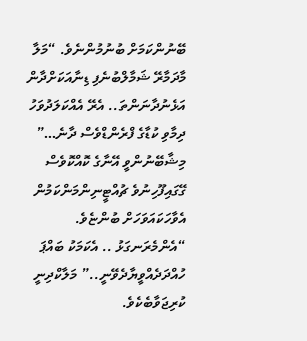ބޭނުންކަމަށް ބުނުމުންނެވެ. “މަލާ މާދަމާރޭ ޝަމާލްބުނެފި ޑިނާއަކަށްދާން އަޅެނުދާނަންތަ.. އެރޭ އެއްކަލަދުވަހު ދިމާވި ކުޑާގެ ފްރެންޑްވެސް ދާނެ…” މިޝާބޭނުންވީ އޭނާގެ ކޮއްކޮވެސް ގޭގައިފޫހިނުވެ ޗުއްޓީނިންމަންކަމުން އެވާހަކައަވަހަށް ބުންޏެވެ. “އެންމެރަނގަޅު .. އެކަމަކު ބައްޕަ ހުއްދަދެއްވީޔާދެވޭނީ..” މަލާކްދިނީ ކުރިޖަވާބެކެވެ.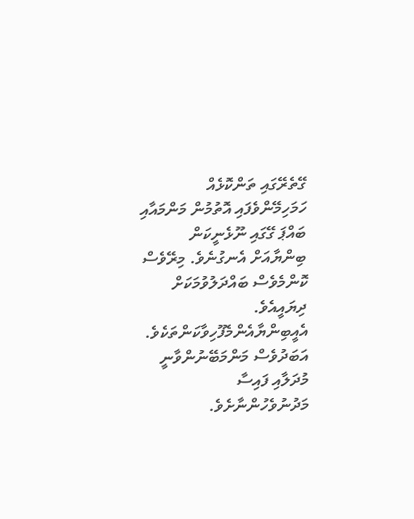ގޭތެރޭގައި ތަންކޮޅެއް ހަމަހިމޭންވެފައި އޮތުމުން މަންމައާއި ބައްޕަ ގޭގައި ނޫޅެނީކަން ބިންޔާއަށް އެނގުނެވެ. މިރޭވެސް ކޮންމެވެސް ބައްދަލުވުމަކަށް ދިޔައީއެވެ. އެއީބިންޔާއެންމެފޫހިވާކަންތަކެވެ. އަބަދުވެސް މަންމަބޭނުންވާނީ މުދަލާއި ފައިސާ މަދުނުވެހުންނާށެވެ.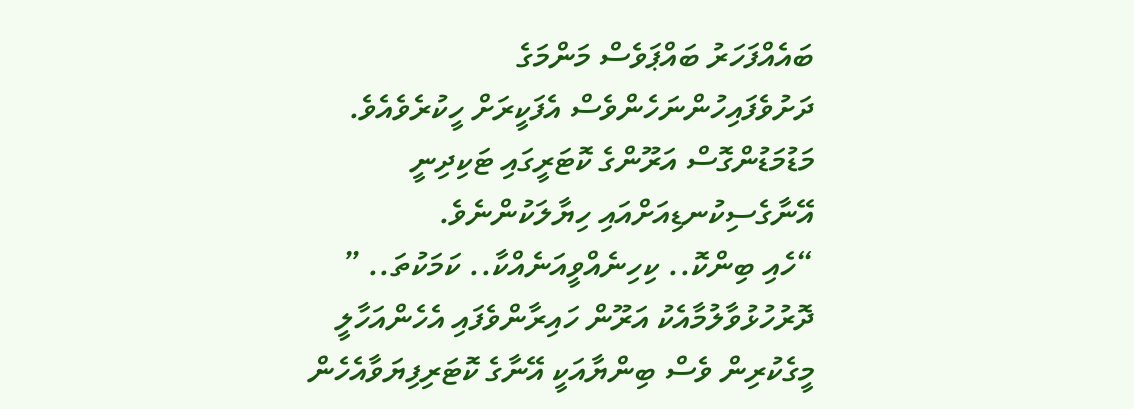ބައެއްފަހަރު ބައްޕަވެސް މަންމަގެ ދަށުވެފައިހުންނަހެންވެސް އެފަކީރަށް ހީކުރެވެއެވެ. މަޑުމަޑުންގޮސް އަރޫންގެ ކޮޓަރީގައި ޓަކިދިނީ އޭނާގެސިކުނޑިއަށްއައި ހިޔާލަކުންނެވެ.
“ހެއި ބިންކޮ.. ކިހިނެއްވީއަނެއްކާ.. ކަމަކުތަ.. ” ދޮރުހުޅުވާލުމާއެކު އަރޫން ހައިރާންވެފައި އެހެންއަހާލީ މީގެކުރިން ވެސް ބިންޔާއަކީ އޭނާގެ ކޮޓަރިފިޔަވާއެހެން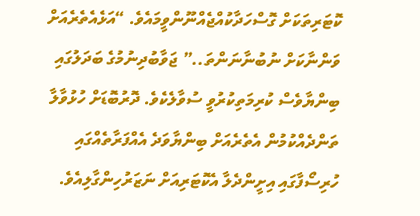ކޮޓަރިތަކަށް ގޮސްހަދާކުއްޖެއްނޫންވީމައެވެ. “އަޅެއެތެރެއަށް ވަންނާކަށް ނުބުނާނަންތަ..” ޖަވާބުދިނުމުގެ ބަދަލުގައި ބިންޔާވެސް ކުރިމަތިކުރުވީ ސުވާލެކެވެ. ދޮރުބޮޑަށް ހުޅުވާލާ ތަންދެއްކުމުން އެތެރެއަށް ބިންޔާވަދެ އެއްފަރާތެއްގައި ހުރިސޯފާގައި އިށީންދެލާ އެކޮޓަރިއަށް ނަޒަރުހިންގާލިއެވެ.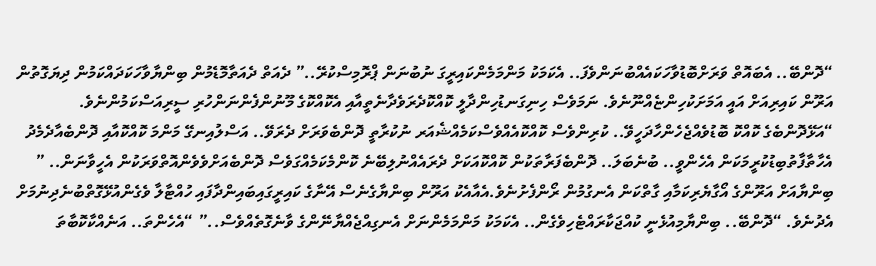“ދޮންބޭ.. އެބައޮތް ވަރަށްބޮޑުވާހަކައެއްބުނަންވެފަ.. އެކަމަކު މަންމަމެންކައިރީގަ ނުބުނަން ޕްރޮމިސްކުރޭ..” ދެއަތް ދެއަތާމޮޑެމުން ބިންޔާވާހަކަދައްކަމުން ދިޔަގޮތުން އަރޫން ކައިރިއަށް އައީ އަމަށަކުހިންޏެއްނޫނެވެ. ނަމަވެސް ހިނިގަނޑުހިންދާލީ ކޮއްކޮދެރަވެދާނެތީއާއި އެކޮއްކޮގެ މޫނުންފެންނަންހުރި ސީރިއަސްކަމުންނެވެ. “އަޅޭދޮންބެގެ ކޮއްކޮ ބޮޑުވެއްޖެހެންހާދަހީވޭ.. ކުރިންވެސް ކޮއްކޮއެއްވެސްކަމެއްޝެއަރ ނުކުރާތީ ދޮންބެވަރަށް ދެރަވޭ.. އަސްލުއިނގޭ މަންމަ ކޮއްކޮއާއި ދޮންބެއާދެމެދު އެހާތާފާތުބިޑުކުރީމަކަން އެހެންވީ.. ބުނެބަލަ.. ދޮންބެފަރާތަކުން ކޮއްކޮއަކަށް ދެރައެއްނުލިބޭނެ ކޮންމެކަމެއްގަވެސް ދޮންބެއަށްވެވެންއޮތްވަރަކުން އެހީވާނަން.. ” ބިންޔާއަށް އަރޫންގެ އޯގާޔެރިކަމާއި ގާތްކަން އެނގުމުން ރޯންފެށުނެވެ.އެއާއެކު އަރޫން ބިންޔާގެނެސް އޭނާގެ ކައިރީގައިބައިންދާފައި ހުއްޓާލާ ވެގެންއުޅޭގޮތްބުނެދިނުމަށް އެދުނެވެ. “ދޮންބޭ.. ބިންޔާމިއުޅެނީ ކުއްޖަކާރައްޓެހިވެގެން.. އެކަމަކު މަންމަމެންނަށް އެނގިއްޖެއްޔާނޭންގެ ވާނެގޮތެއްވެސް..” “އެހެންތަ.. އަނެއްކާކޮބާތަ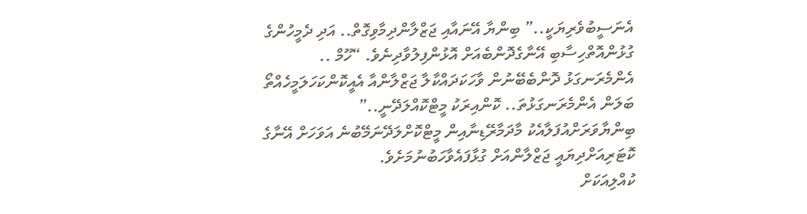އެނަސީބުވެރިޔަކީ..” ބިންޔާ އޭނައާއި ޖަޒްލާންދިމާވިގޮތް.. އަދި ދެމީހުންގެ ގުޅުންއޮތްހިސާބި އޭނާގެދޮންބެއަށް އޮޅުންފިލުވާދިނެވެ. “ހޫމް .. އެންމެރަނގަޅު ދޮންބެބޭނުން ވާހަކަދައްކާލާ ޖަޒްލާންއާ އެއީކޮންކަހަލަމީހެއްތޯ ބަލަން އެންމެރަނގަޅުތަ.. ކޮންއިރަކު މީޓްކޮއްލަދޭނީ..” ބިންޔާވަރަށްއުފަލާއެކު މާދަމާރޭޑިނާއިން މީޓްކޮށްލަދޭނަމޭބުނެ އަވަހަށް އޭނާގެ ކޮޓަރިއަށްދިޔައީ ޖަޒްލާންއަށް ގުޅާފައެވާހަބުނުމަށެވެ.
ކުއްލިއަކަށް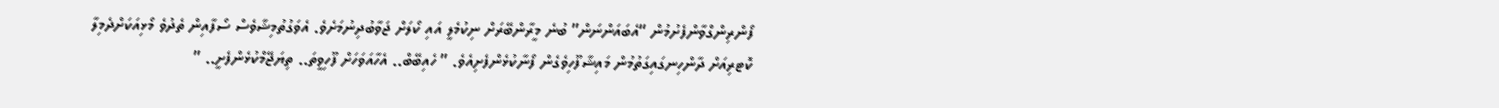ފޯންރިންގްވާންފެށުމުން “އެބައަންނަން” ބުނެ މީރާންބޭރަށް ނިކުމެލީ އައި ކޯލަށް ޖަވާބުދިނުމަށެވެ. އެވަގުތުމިޝާވެސް ސޯފާއިން ތެދުވެ މޯޅިއަކަށްދެމިލާ ކޮޓރިއަށް ދާންހިނގައިގަތުމުން މައިޝާފޫހިވެގެން ފޯނާކުޅެންފެށިއެވެ. ” ހެއިބޭބް.. އެހާއަވަހަށް ފޫހިވީތަ.. ތިޔަޖޭމްކުޅެންފެށީ.. ”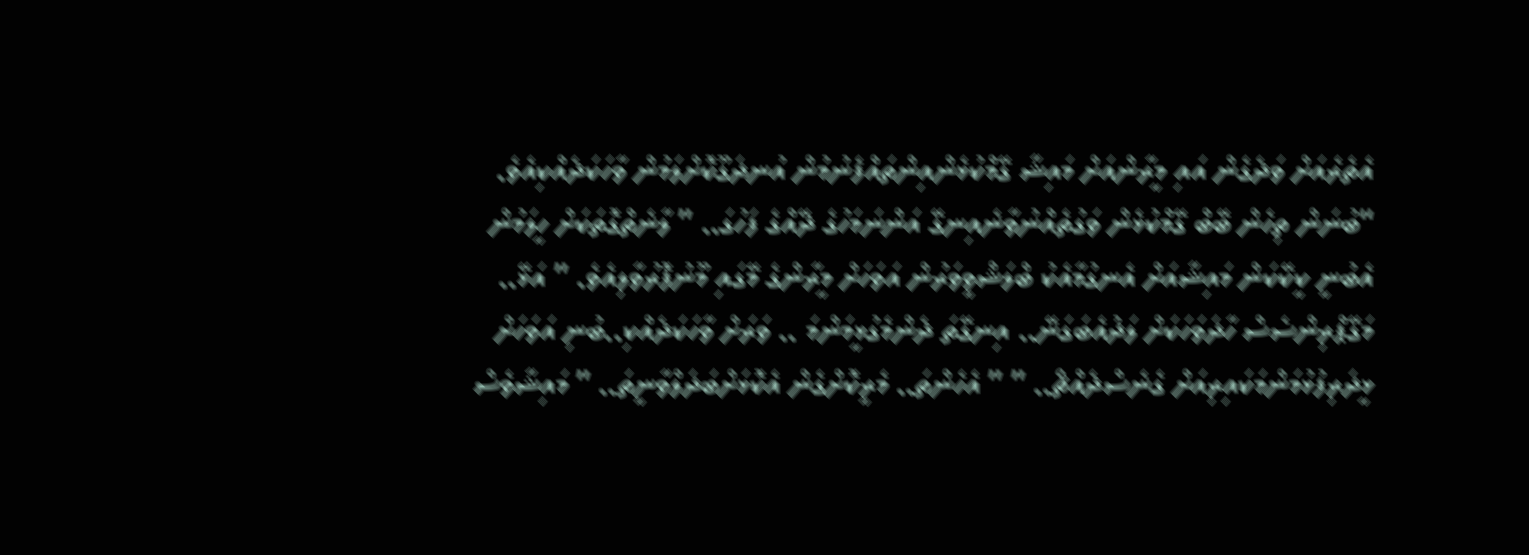އެތެރެއަށް ވަދެގެން އައި މީރާންއަށް މައިޝާ ގޭމްކުޅެންއިންތައްފެނުމުން އުނދަގޫކޮށްލަމުން ވާހަކަދެއްކިއެވެ. “ބުނަން ތިހެން ބޭބް ގޭމްކުޅެން ވަގުތެއްނުވާނެއިނގޭ އަންނަމަހުގެ ދޭއްގެ ފަހުގަ.. ” ލާނެތްގޮތަކަށް ހީލަމުން އެބުނީ ކީކޭކަން މައިޝާއަށް އެނގުމާއެކު ބްލަޝްވީވަރުން އަވަހަށް މީރާންގެ މޭގައި މޫނުފޮރުވާލިއެވެ. ” އަޅޭ.. މަގޭޕްރިންސެސް ހާދަވަހަކަށް ލަދުއެބަގަނޭ.. އިނގޭތަ ދެންމެގުޅީމަންމަ .. ވަރަށް ވާހަކަދެއްކި..ބުނި އަވަހަށް ޅީދަރިފުޅުމަންމަކައިރިއަށް ގެނެސްދެއްޗޯ.. ” ” އެހެންތަ.. މެރީކޮށްގެން އެކޮޅަށްބަދަލްވާނީތަ.. ” މައިޝާވެސް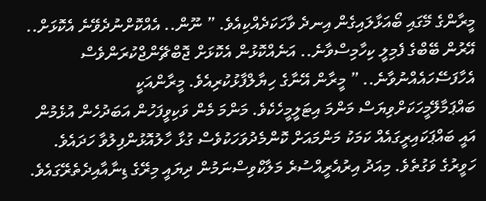މީރާންގެ މޭގައި ބޯއަޅާލައިގެން އިނދެ ވާހަކަދެއްކިއެވެ. ” ނޫން.. އެއްކޮށްނުދެވޭނެ އެކޮޅަށް.. އޭރުން ބޭބްގެ ފެމިލީ ކިހާމިސްވާނެ.. އަނެއްކޮޅުން އެކޮޅަށް ޖޮބްޗޭންޖްކުރަންވެސް އެހާފަސޭހައެއްނުވާނެ.. ” މީރާން އޭނާގެ ހިޔާލްފާޅުކުރިއެވެ. މީރާންއަކީ ބައްޕަމާލޭމީހަކަށްވިޔަސް މަންމަ އިޓަލީމީހެކެވެ. މަންމަ މެން ވަކިވީފަހުން އަބަދުހެން އުޅެމުން އައީ ބައްޕަކައިރީގައެއް ކަމަކު މަންމައަށް ކޮންމެދުވަހަކުވެސް ގުޅާ ހާލުއޮޅުންފިލުވާ ހަދައެވެ.
ހަވީރުގެ ވަގުތެވެ. މިއަދު އިރުއެރީއްސުރެ މަލާކްވިސްނަމުން ދިޔައީ މިރޭގެ ޑިނާއާއިދެތެރޭގައެވެ.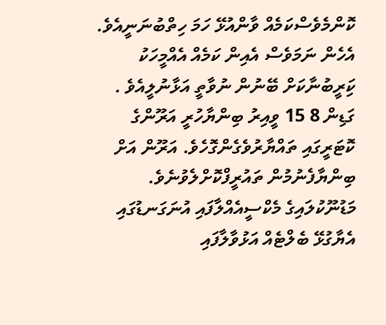ކޮންމެވެސްކަމެއް ވާންއުޅޭ ހަމަ ހިތްބުނަނީއެވެ. އެހެން ނަމަވެސް އެއިން ކަމެއް އެއްމީހަކު ކަިރީބުނާކަށް ބޭނުން ނުވާތީ އަޅާނުލީއެވެ .
ގަޑިން 8 15 ވީއިރު ބިންޔާހުރީ އަރޫންގެ ކޮޓަރީގައި ތައްޔާރުވެގެންގޮހެވެ. އަރޫން އަށް ބިންޔާފެނުމުން ތައުރީފްކޮށްލެވުނެވެ. މަޑުނޫކުލައިގެ މެކްސީއެއްލާފައި އުނަގަނޑުގައި އެޔާގުޅޭ ބެލްޓެއް އަޅުވާލާފައި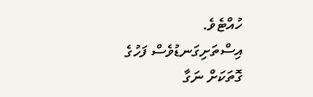ހުއްޓެވެ. އިސްތަށިގަނޑުވެސް ފަހުގެ ގޮތަކަށް ނަގާ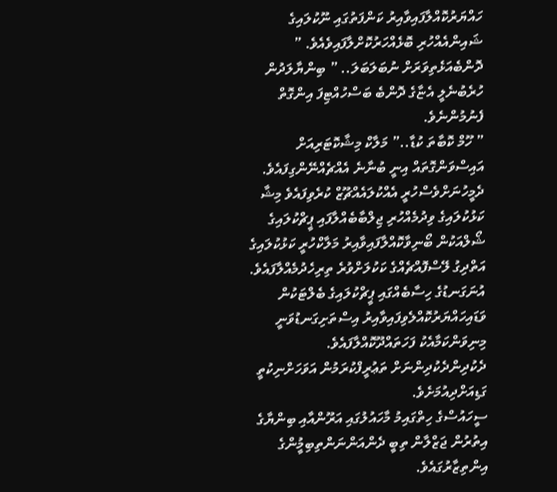ހައްޔަރުކޮއްލާފައިވާއިރު ކަންފަތުގައި ނޫކުލައިގެ ޝައިންއެއްހުރި ބޮޅެއްހަރުކޮށްލާފައިވެއެވެ. ” ދޮންބެއަޅެތިވަރަށް ނުބަލަބަލަ.. ” ބިންޔާލަދުން ހުރެބުނެލީ އެޏާގެ ދޮންބެ ބަސްހުއްޓިފަ އިންގޮތް ފެނުމުންނެވެ.
” ހޫމް ކޮބާތަ ކުޑާ..” މަލާކް މިޝާކޮޓަރިއަށް އައިސްވަންގޮތައް އިނީ ބުނާނެ އެއްޗެއްނޭންގިފައެވެ. ދެމީހުނަށްވެސްހުރީ އެއްކުލައެއްޗޫޒް ކުރެވިފައެވެ މިޝާ ކަޅުކުލައިގެ ވިދުމެއްހުރި ޖިލްބާބެއްލާފައި ޕީޗްކުލައިގެ ޝޯލްއަކުން ބޯނިވާކޮއްލާފައިވާއިރު މަލާކްހުރީ ކަޅުކުލައިގެ އަތްދިގު ލޭސްފޮއްޗެއްގެ ކަކުލަށްވުރެ ތިރިހެދުމެއްލާފައެވެ. އުނަގަނޑުގެ ހިސާބެއްގައި ޕީޗްކުލައިގެ ބެލްޓަކުން ވަޑައިހައްޔަރުކޮއްލެވިފައިވާއިރު އިސްތަށިގަނޑުވަނީ މިނިވަންކަމާއެކު ފަހަތައްދޫކޮއްލާފައެވެ. ދެކުދިންދެކުދިންނަށް ތަޢުރީފްކުރަމުން އަވަހަށްނިކުތީ ގަޑިއަށްދިއުމަށެވެ.
ސީހައުސްގެ ހިތްގައިމު މާހައުލުގައި އަރޫންއާއި ބިންޔާގެ އިތުރުން ޖަޒްލާން ތިބީ ދެންއަންނަންތިބިމީުންގެ އިންތިޒާރުގައެވެ.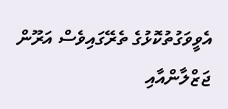އެވީވަގުތުކޮޅުގެ ތެރޭގައިވެސް އަރޫން ޖަޒްލާންއާއި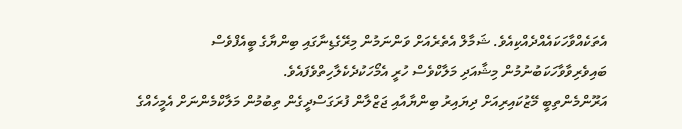އެތަކެއްވާހަކައެއްދެއްކިއެވެ. ޝަމާލް އެތެރެއަށް ވަންނަމުން މިރޭގެޑިނާގައި ބިންޔާގެ ބީއެފްވެސް ބައިވެރިވާވާހަކަބުނުމުން މިޝާއަދި މަލާކްވެސް ހުރީ އެމޯހަކުދެކެލާހިތްވެފައެވެ.
އަރޫންމެންތިބީ މޭޒުކައިރިއަށް ދިޔައިރު ބިންޔާއާއި ޖަޒްލާން ފުރަގަސްދީގެން ތިބުމުން މަލާކްމެންނަށް އެމީހެއްގެ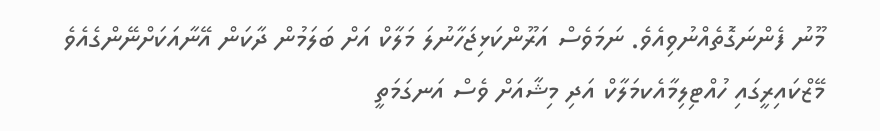މޫނު ފެންނަގޮތެއްނުވިއެވެ. ނަމަވެސް އަރޫންކަޅިޖަހާނުލަ މަލާކް އަށް ބަލަމުން ދާކަން އޭނާއަކަށްނޭންގެއެވެ މޭޒްކައިރީގައި ހުއްޓިލިމާއެކމަލާކް އަދި މިޝާއަށް ވެސް އަނގަމަތީ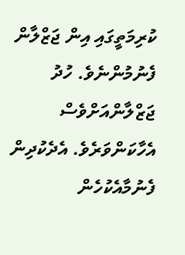ކުރިމަތީގައި އިން ޖަޒްލާން ފެނުމުންނެވެ. ހުދު ޖަޒްލާންއަށްވެސް އެހާކަންވަރެވެ. އެދެކުދިން ފެނުމާއެކުހެން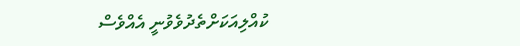ކުއްލިއަކަށްތެދުވެވުނީ އެއްވެސް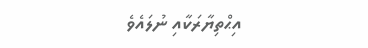އިޙްތިޔާރަކާއި ނުލައެވެ